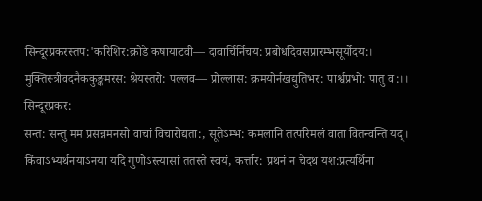सिन्दूरप्रकरस्तप:'करिशिर:क्रोडे कषायाटवी— दावार्चिर्निचय: प्रबोधदिवसप्रारम्भसूर्योदय:। मुक्तिस्त्रीवदनैककुङ्कमरस: श्रेयस्तरो: पल्लव— प्रोल्लास: क्रमयोर्नखद्युतिभर: पार्श्वप्रभो: पातु व:।।
सिन्दूरप्रकर:
सन्त: सन्तु मम प्रसन्नमनसो वाचां विचारोद्यता:, सूतेऽम्भ: कमलानि तत्परिमलं वाता वितन्वन्ति यद्। किंवाऽभ्यर्थनयाऽनया यदि गुणोऽस्त्यासां ततस्ते स्वयं, कर्त्तार: प्रथनं न चेदथ यश:प्रत्यर्थिना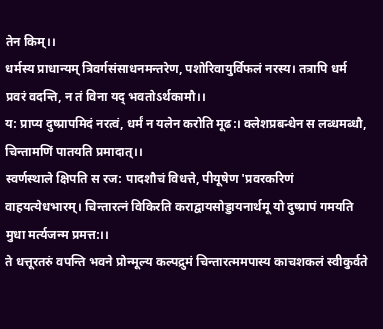तेन किम्।।
धर्मस्य प्राधान्यम् त्रिवर्गसंसाधनमन्तरेण, पशोरिवायुर्विफलं नरस्य। तत्रापि धर्म प्रवरं वदन्ति, न तं विना यद् भवतोऽर्थकामौ।।
य: प्राप्य दुष्प्रापमिदं नरत्वं, धर्मं न यलेन करोति मूढ:। क्लेशप्रबन्धेन स लब्धमब्धौ, चिन्तामणिं पातयति प्रमादात्।।
स्वर्णस्थाले क्षिपति स रज: पादशौचं विधत्ते, पीयूषेण 'प्रवरकरिणं वाहयत्येधभारम्। चिन्तारत्नं विकिरति कराद्वायसोड्डायनार्थमू यो दुष्प्रापं गमयति मुधा मर्त्यजन्म प्रमत्त:।।
ते धत्तूरतरुं वपन्ति भवने प्रोन्मूल्य कल्पद्रुमं चिन्तारत्ममपास्य काचशकलं स्वीकुर्वते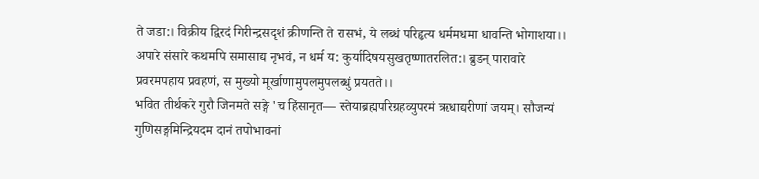ते जडा:। विक्रीय द्विरदं गिरीन्द्रसदृशं क्रीणन्ति ते रासभं, ये लब्धं परिहृत्य धर्ममधमा धावन्ति भोगाशया।।
अपारे संसारे कथमपि समासाद्य नृभवं, न धर्म य: कुर्यादिषयसुखतृष्णातरलित:। ब्रुडन् पारावारे प्रवरमपहाय प्रवहणं, स मुख्यो मूर्खाणामुपलमुपलब्धुं प्रयतते।।
भवित तीर्थकरे गुरौ जिनमते सङ्गे 'च हिंसानृत— स्तेयाब्रह्मपरिग्रहव्युपरमं ऋधाद्यरीणां जयम्। सौजन्यं गुणिसङ्गमिन्द्रियदम दानं तपोभावनां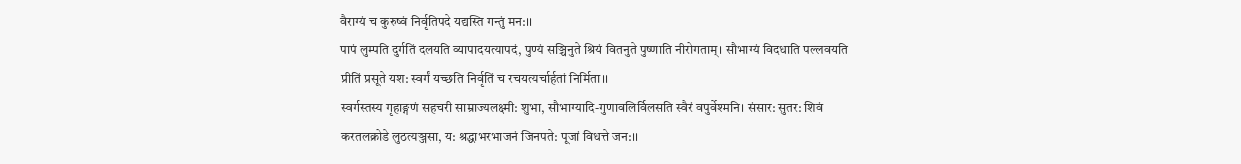वैराग्यं च कुरुष्वं निर्वृतिपदे यद्यस्ति गन्तुं मन:।।
पापं लुम्पति दुर्गतिं दलयति व्यापादयत्यापदं, पुण्यं सञ्चिनुते श्रियं वितनुते पुष्णाति नीरोगताम्। सौभाग्यं विदधाति पल्लवयति प्रीतिं प्रसूते यश: स्वर्गं यच्छति निर्वृतिं च रचयत्यर्चार्हतां निर्मिता।।
स्वर्गस्तस्य गृहाङ्गणं सहचरी साम्राज्यलक्ष्मी: शुभा, सौभाग्यादि-गुणावलिर्विलसति स्वैरं वपुर्वेश्मनि। संसार: सुतर: शिवं करतलक्रोडे लुठत्यञ्जसा, य: श्रद्धाभरभाजनं जिनपते: पूजां विधत्ते जन:।।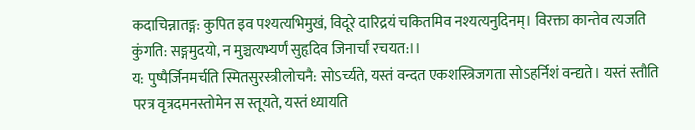कदाचिन्नातङ्ग: कुपित इव पश्यत्यभिमुखं, विदूरे दारिद्रयं चकितमिव नश्यत्यनुदिनम्। विरक्ता कान्तेव त्यजति कुंगति: सङ्गमुदयो, न मुञ्चत्यभ्यर्णं सुहृदिव जिनार्चां रचयत:।।
य: पुष्पैर्जिनमर्चति स्मितसुरस्त्रीलोचनै: सोऽर्च्यते, यस्तं वन्दत एकशस्त्रिजगता सोऽहर्निशं वन्द्यते। यस्तं स्तौति परत्र वृत्रदमनस्तोमेन स स्तूयते, यस्तं ध्यायति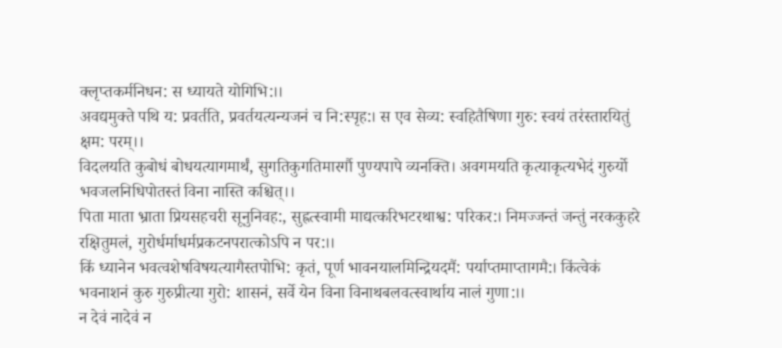क्लृप्तकर्मनिधन: स ध्यायते योगिभि:।।
अवद्यमुक्ते पथि य: प्रवर्तति, प्रवर्तयत्यन्यजनं च नि:स्पृह:। स एव सेव्य: स्वहितैषिणा गुरु: स्वयं तरंस्तारयितुं क्षम: परम्।।
विदलयति कुबोधं बोधयत्यागमार्थं, सुगतिकुगतिमारर्गौ पुण्यपापे व्यनक्ति। अवगमयति कृत्याकृत्यभेदं गुरुर्यो भवजलनिधिपोतस्तं विना नास्ति कश्चित्।।
पिता माता भ्राता प्रियसहचरी सूनुनिवह:, सुह्रत्स्वामी माद्यत्करिभटरथाश्व: परिकर:। निमज्जन्तं जन्तुं नरककुहरे रक्षितुमलं, गुरोर्धर्माधर्मप्रकटनपरात्कोऽपि न पर:।।
किं ध्यानेन भवत्वशेषविषयत्यागैस्तपोभि: कृतं, पूर्ण भावनयालमिन्द्रियदमैं: पर्याप्तमाप्तागमै:। किंत्वेकं भवनाशनं कुरु गुरुप्रीत्या गुरो: शासनं, सर्वे येन विना विनाथबलवत्स्वार्थाय नालं गुणा:।।
न देवं नादेवं न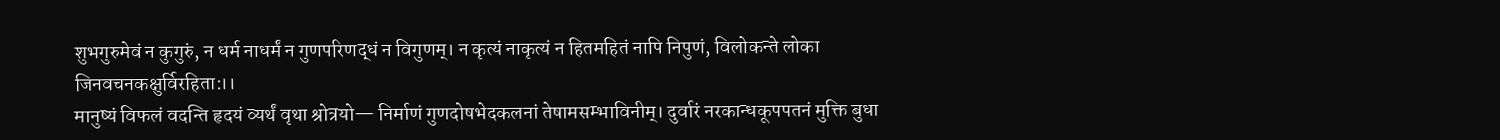शुभगुरुमेवं न कुगुरुं, न धर्म नाधर्मं न गुणपरिणद्धं न विगुणम्। न कृत्यं नाकृत्यं न हितमहितं नापि निपुणं, विलोकन्ते लोका जिनवचनकक्षुर्विरहिता:।।
मानुष्यं विफलं वदन्ति हृदयं व्यर्थं वृथा श्रोत्रयो— निर्माणं गुणदोषभेदकलनां तेषामसम्भाविनीम्। दुर्वारं नरकान्धकूपपतनं मुक्ति बुधा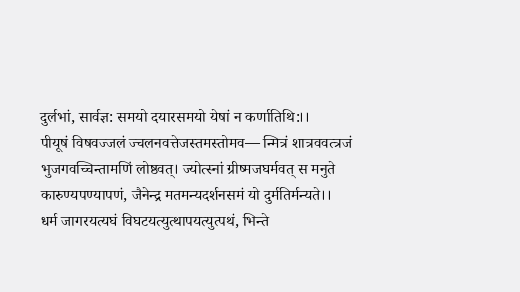दुर्लभां, सार्वज्ञ: समयो दयारसमयो येषां न कर्णातिथि:।।
पीयूषं विषवज्जलं ज्चलनवत्तेजस्तमस्तोमव— न्मित्रं शात्रववत्त्रजं भुजगवच्चिन्तामणिं लोष्ठवत्। ज्योत्स्नां ग्रीष्मजघर्मवत् स मनुते कारुण्यपण्यापणं, जैनेन्द्र मतमन्यदर्शनसमं यो दुर्मतिर्मन्यते।।
धर्म जागरयत्यघं विघटयत्युत्थापयत्युत्पथं, भिन्ते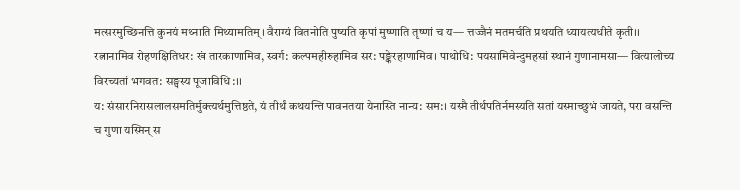मत्सरमुच्छिनत्ति कुनयं मथ्नाति मिथ्यामतिम्। वैराग्यं वितनोति पुष्यति कृपां मुष्णाति तृष्णां च य— त्तज्जैनं मतमर्चति प्रथयति ध्यायत्यधीते कृती।।
रत्नानामिव रोहणक्षितिधर: खं तारकाणामिव, स्वर्ग: कल्पमहीरुहामिव सर: पङ्केरहाणामिव। पाथोधि: पयसामिवेन्दुमहसां स्थानं गुणानामसा— वित्यालोच्य विरच्यतां भगवत: सङ्घस्य पूजाविधि:।।
य: संसारनिरासलालसमतिर्मुक्त्यर्थमुत्तिष्ठते, यं तीर्थं कथयन्ति पावनतया येनास्ति नान्य: सम:। यस्मै तीर्थपतिर्नमस्यति सतां यस्माच्छुभं जायते, परा वसन्ति च गुणा यस्मिन् स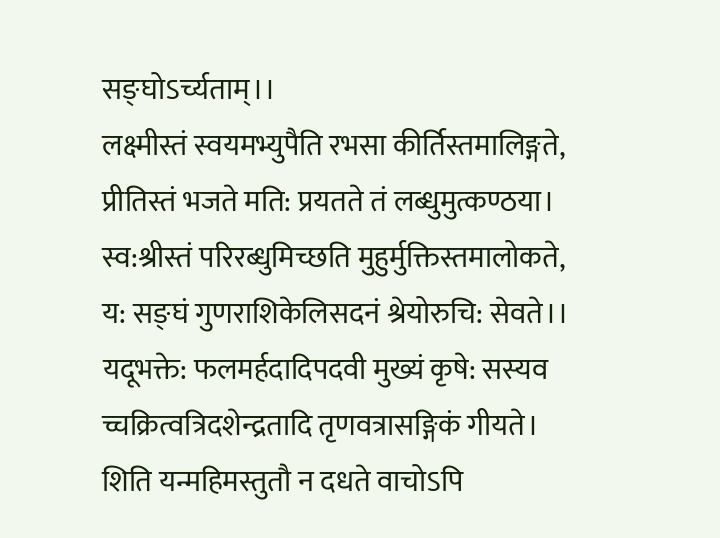सङ्घोऽर्च्यताम्।।
लक्ष्मीस्तं स्वयमभ्युपैति रभसा कीर्तिस्तमालिङ्गते, प्रीतिस्तं भजते मति: प्रयतते तं लब्धुमुत्कण्ठया। स्व:श्रीस्तं परिरब्धुमिच्छति मुहुर्मुक्तिस्तमालोकते, य: सङ्घं गुणराशिकेलिसदनं श्रेयोरुचि: सेवते।।
यदूभक्ते: फलमर्हदादिपदवी मुख्यं कृषे: सस्यव च्चक्रित्वत्रिदशेन्द्रतादि तृणवत्रासङ्गिकं गीयते। शिति यन्महिमस्तुतौ न दधते वाचोऽपि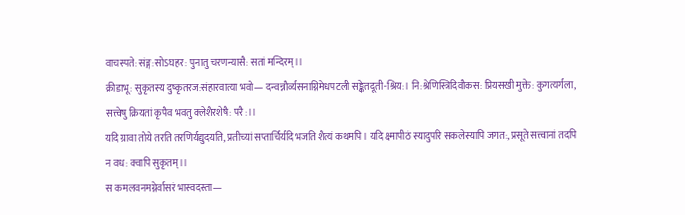वाचस्पते: संङ्ग:सोऽघहर: पुनातु चरणन्यासै: सतां मन्दिरम्।।
क्रीडाभू: सुकृतस्य दुष्कृतरज:संहारवात्या भवो— दन्वन्नौर्व्यसनाग्निमेधपटली सङ्केतदूती-श्रिय:। नि:श्रेणिस्त्रिदिवौकस: प्रियसखी मुक्ते: कुगत्यर्गला, सत्त्वेषु क्रियतां कृपैव भवतु क्लेशैरशेषै: परै:।।
यदि ग्रावा तोये तरति तरणिर्यद्युदयति, प्रतीच्यां सप्तार्चिर्यदि भजति शैत्यं कथमपि। यदि क्ष्मापीठं स्यादुपरि सकलेस्यापि जगत:, प्रसूते सत्त्वानां तदपि न वध: क्वापि सुकृतम्।।
स कमलवनमग्नेर्वासरं भास्वदस्ता—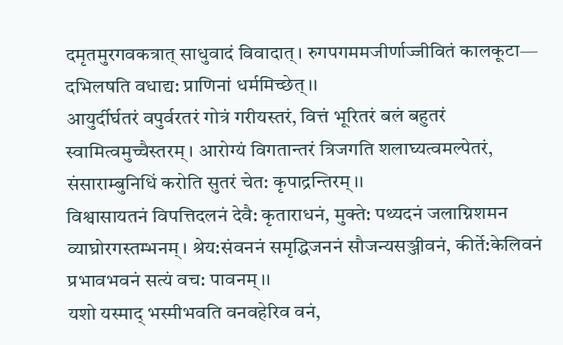दमृतमुरगवकत्रात् साधुवादं विवादात्। रुगपगममजीर्णाज्जीवितं कालकूटा— दभिलषति वधाद्य: प्राणिनां धर्ममिच्छेत्।।
आयुर्दीर्घतरं वपुर्वरतरं गोत्रं गरीयस्तरं, वित्तं भूरितरं बलं बहुतरं स्वामित्वमुच्चैस्तरम्। आरोग्यं विगतान्तरं त्रिजगति शलाघ्यत्वमल्पेतरं, संसाराम्बुनिधिं करोति सुतरं चेत: कृपाद्रन्तिरम्।।
विश्वासायतनं विपत्तिदलनं देवै: कृताराधनं, मुक्ते: पथ्यदनं जलाग्निशमन व्याघ्रोरगस्तम्भनम्। श्रेय:संवननं समृद्धिजननं सौजन्यसञ्जीवनं, कीर्ते:केलिवनं प्रभावभवनं सत्यं वच: पावनम्।।
यशो यस्माद् भस्मीभवति वनवहेरिव वनं,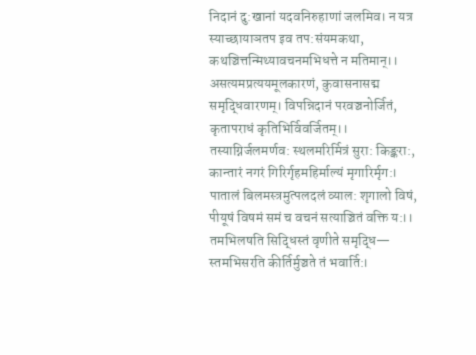निदानं दु:खानां यदवनिरुहाणां जलमिव। न यत्र स्याच्छायाञतप इव तप:संयमकथा, कथञ्चित्तन्मिथ्यावचनमभिधत्ते न मतिमान्।।
असत्यमप्रत्ययमूलकारणं, कुवासनासद्म समृद्धिवारणम्। विपन्निदानं परवञ्चनोर्जितं, कृतापराधं कृतिभिर्विवर्जितम्।।
तस्याग्निर्जलमर्णव: स्थलमरिर्मित्रं सुरा: किङ्करा:, कान्तारं नगरं गिरिर्गृहमहिर्माल्यं मृगारिर्मृग:। पातालं बिलमस्त्रमुत्पलदलं व्याल: शृगालो विषं, पीयूषं विषमं समं च वचनं सत्याञ्चितं वक्ति य:।।
तमभिलषति सिद्धिस्तं वृणीते समृद्धि— स्तमभिसरति कीर्तिर्मुञ्चते तं भवार्ति:।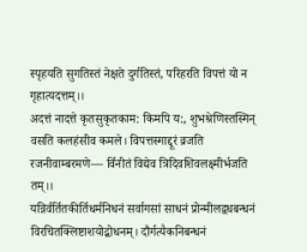स्पृहयति सुगतिस्तं नेक्षते दुर्गतिस्तं, परिहरति विपत्तं यो न गृहात्यदत्तम्।।
अदत्तं नादत्ते कृतसुकृतकाम: किमपि य:, शुभश्रेणिस्तस्मिन् वसति कलहंसीव कमले। विपत्तस्माद्दूरं व्रजति रजनीवाम्बरमणे— र्विनीतं विद्येव त्रिदिवशिवलक्ष्मीर्भजति तम्।।
यन्निर्वर्तितकीर्तिधर्मनिधनं सर्वागसां साधनं प्रोन्मीलद्वधबन्धनं विरचितक्लिष्टाशयोद्बोधनम्। दौर्गत्यैकनिबन्धनं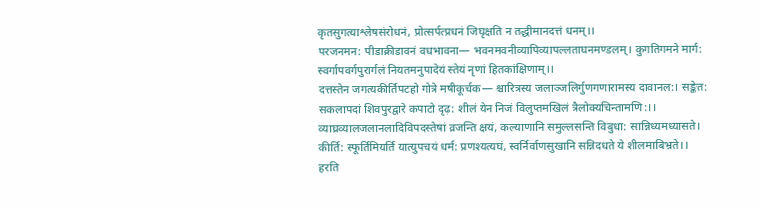कृतसुगत्याश्लेषसंरोधनं, प्रोत्सर्पत्प्रधनं जिघृक्षति न तद्धीमानदत्तं धनम्।।
परजनमन: पीडाक्रीडावनं वधभावना— भवनमवनीव्यापिव्यापल्लताघनमण्डलम्। कुगतिगमने मार्ग: स्वर्गापवर्गपुरार्गलं नियतमनुपादेयं स्तेयं नृणां हितकांक्षिणाम्।।
दत्तस्तेन जगत्यकीर्तिपटहो गोत्रे मषीकूर्चक— श्चारित्रस्य जलाञ्जलिर्गुणगणारामस्य दावानल:। सङ्केत: सकलापदां शिवपुरद्वारे कपाटो दृढ़: शीलं येन निजं विलुप्तमखिलं त्रैलोक्यचिन्तामणि:।।
व्याघ्रव्यालजलानलादिविपदस्तेषां व्रजन्ति क्षयं, कल्याणानि समुल्लसन्ति विबुधा: सान्निध्यमध्यासते। कीर्ति: स्फूर्तिमियर्ति यात्युपचयं धर्म: प्रणश्यत्यघं, स्वर्निर्वाणसुखानि सन्निदधते ये शीलमाबिभ्रते।।
हरति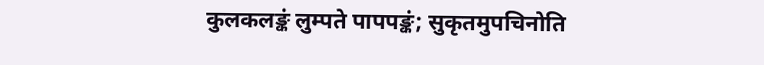कुलकलङ्कं लुम्पते पापपङ्कं; सुकृतमुपचिनोति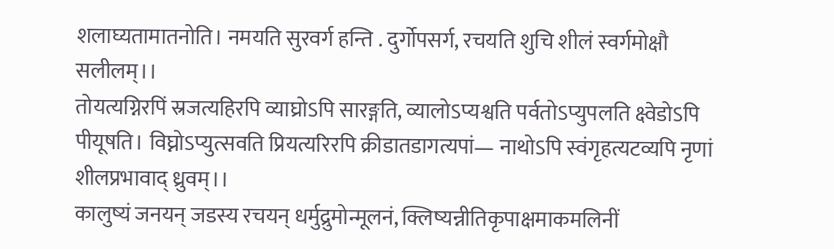शलाघ्यतामातनोति। नमयति सुरवर्ग हन्ति . दुर्गोपसर्ग, रचयति शुचि शीलं स्वर्गमोक्षौ सलीलम्।।
तोयत्यग्निरपिं स्रजत्यहिरपि व्याघ्रोऽपि सारङ्गति, व्यालोऽप्यश्वति पर्वतोऽप्युपलति क्ष्वेडोऽपि पीयूषति। विघ्नोऽप्युत्सवति प्रियत्यरिरपि क्रीडातडागत्यपां— नाथोऽपि स्वंगृहत्यटव्यपि नृणां शीलप्रभावाद् ध्रुवम्।।
कालुष्यं जनयन् जडस्य रचयन् धर्मुद्रुमोन्मूलनं, क्लिष्यन्नीतिकृपाक्षमाकमलिनीं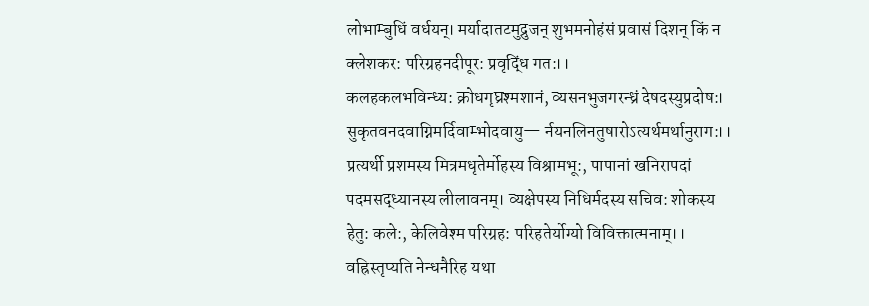लोभाम्बुधिं वर्धयन्। मर्यादातटमुद्रुजन् शुभमनोहंसं प्रवासं दिशन् किं न क्लेशकर: परिग्रहनदीपूर: प्रवृद्धिं गत:।।
कलहकलभविन्ध्य: क्रोधगृघ्रश्मशानं, व्यसनभुजगरन्ध्रं देषदस्युप्रदोष:। सुकृतवनदवाग्निमर्दिवाम्भोदवायु— र्नयनलिनतुषारोऽत्यर्थमर्थानुराग:।।
प्रत्यर्थी प्रशमस्य मित्रमधृतेर्मोहस्य विश्रामभू:, पापानां खनिरापदां पदमसद्ध्यानस्य लीलावनम्। व्यक्षेपस्य निधिर्मदस्य सचिव: शोकस्य हेतु: कले:, केलिवेश्म परिग्रह: परिहतेर्योग्यो विविक्तात्मनाम्।।
वह्रिस्तृप्यति नेन्धनैरिह यथा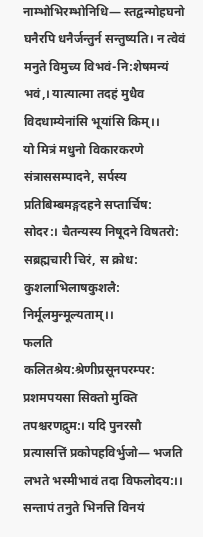नाम्भोभिरम्भोनिधि— स्तद्वन्मोहघनो घनैरपि धनैर्जन्तुर्न सन्तुष्यति। न त्वेवं मनुते विमुच्य विभवं-नि:शेषमन्यं भवं,। यात्यात्मा तदहं मुधैव विदधाम्येनांसि भूयांसि किम्।।
यो मित्रं मधुनो विकारकरणे संत्राससम्पादने, सर्पस्य प्रतिबिम्बमङ्गदहने सप्तार्चिष: सोदर:। चैतन्यस्य निषूदने विषतरो: सब्रह्मचारी चिरं, स क्रोध: कुशलाभिलाषकुशलै: निर्मूलमुन्मूल्यताम्।।
फलति कलितश्रेय:श्रेणीप्रसूनपरम्पर: प्रशमपयसा सिक्तो मुक्ति तपश्चरणद्रुम:। यदि पुनरसौ प्रत्यासत्तिं प्रकोपहविर्भुजो— भजति लभते भस्मीभावं तदा विफलोदय:।।
सन्तापं तनुते भिनत्ति विनयं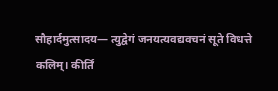सौहार्दमुत्सादय— त्युद्वेगं जनयत्यवद्यवचनं सूते विधत्ते कलिम्। कीर्तिं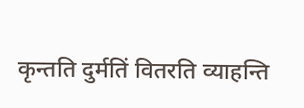कृन्तति दुर्मतिं वितरति व्याहन्ति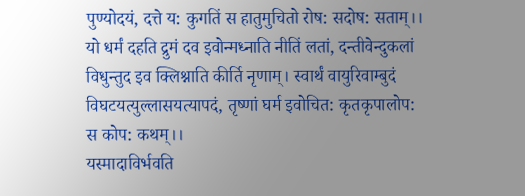पुण्योदयं, दत्ते य: कुगतिं स हातुमुचितो रोष: सदोष: सताम्।।
यो धर्मं दहति द्रुमं दव इवोन्मध्नाति नीतिं लतां, दन्तीवेन्दुकलां विधुन्तुद इव क्लिश्नाति कीर्ति नृणाम्। स्वार्थं वायुरिवाम्बुदं विघटयत्युल्लासयत्यापदं, तृष्णां घर्म इवोचित: कृतकृपालोप: स कोप: कथम्।।
यस्मादाविर्भवति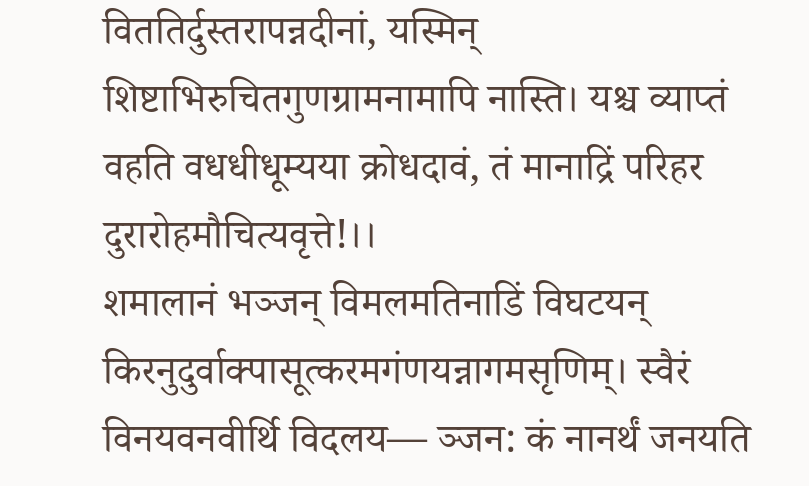विततिर्दुस्तरापन्नदीनां, यस्मिन् शिष्टाभिरुचितगुणग्रामनामापि नास्ति। यश्च व्याप्तं वहति वधधीधूम्यया क्रोधदावं, तं मानाद्रिं परिहर दुरारोहमौचित्यवृत्ते!।।
शमालानं भञ्जन् विमलमतिनाडिं विघटयन् किरनुदुर्वाक्पासूत्करमगंणयन्नागमसृणिम्। स्वैरं विनयवनवीर्थि विदलय— ञ्जन: कं नानर्थं जनयति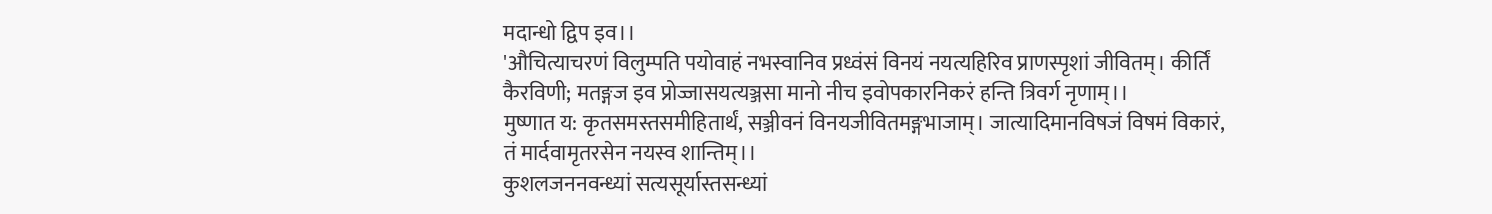मदान्धो द्विप इव।।
'औचित्याचरणं विलुम्पति पयोवाहं नभस्वानिव प्रध्वंसं विनयं नयत्यहिरिव प्राणस्पृशां जीवितम्। कीर्तिं कैरविणी; मतङ्गज इव प्रोज्जासयत्यञ्जसा मानो नीच इवोपकारनिकरं हन्ति त्रिवर्ग नृणाम्।।
मुष्णात य: कृतसमस्तसमीहितार्थं, सञ्जीवनं विनयजीवितमङ्गभाजाम्। जात्यादिमानविषजं विषमं विकारं, तं मार्दवामृतरसेन नयस्व शान्तिम्।।
कुशलजननवन्ध्यां सत्यसूर्यास्तसन्ध्यां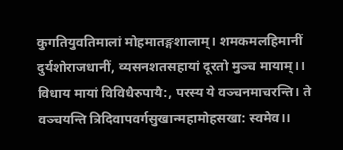कुगतियुवतिमालां मोहमातङ्गशालाम्। शमकमलहिमानीं दुर्यशोराजधानीं, व्यसनशतसहायां दूरतो मुञ्च मायाम्।।
विधाय मायां विविधैरुपायै:, परस्य ये वञ्चनमाचरन्ति। ते वञ्चयन्ति त्रिदिवापवर्गसुखान्महामोहसखा: स्वमेव।।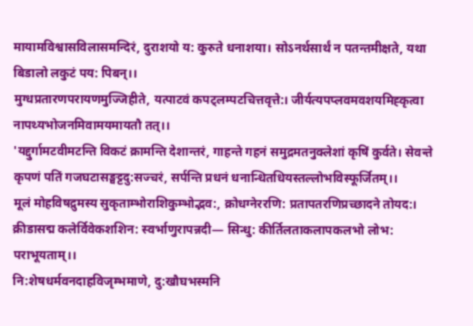मायामविश्वासविलासमन्दिरं, दुराशयो य: कुरुते धनाशया। सोऽनर्थसार्थं न पतन्तमीक्षते, यथा बिडालो लकुटं पय: पिबन्।।
मुग्धप्रतारणपरायणमुज्जिहीते, यत्पाटवं कपट्लम्पटचित्तवृत्ते:। जीर्यत्यपप्लवमवशयमिह्कृत्वा नापथ्यभोजनमिवामयमायतौ तत्।।
'यद्दुर्गामटवीमटन्ति विकटं क्रामन्ति देशान्तरं, गाहन्ते गहनं समुद्रमतनुक्लेशां कृषिं कुर्वते। सेवन्ते कृपणं पतिं गजघटासङ्घट्टदु:सज्चरं, सर्पन्ति प्रधनं धनान्धितधियस्तल्लोभविस्फूर्जितम्।।
मूलं मोहविषद्रुमस्य सुकृताम्भोराशिकुम्भोद्भव:, क्रोधग्नेररणि: प्रतापतरणिप्रच्छादने तोयद:। क्रीडासद्म कलेर्विवेकशशिन: स्वर्भाणुरापन्नदी— सिन्धु: कीर्तिलताकलापकलभो लोभ: पराभूयताम्।।
नि:शेषधर्मवनदाहविजृम्भमाणे, दु:खौघभस्मनि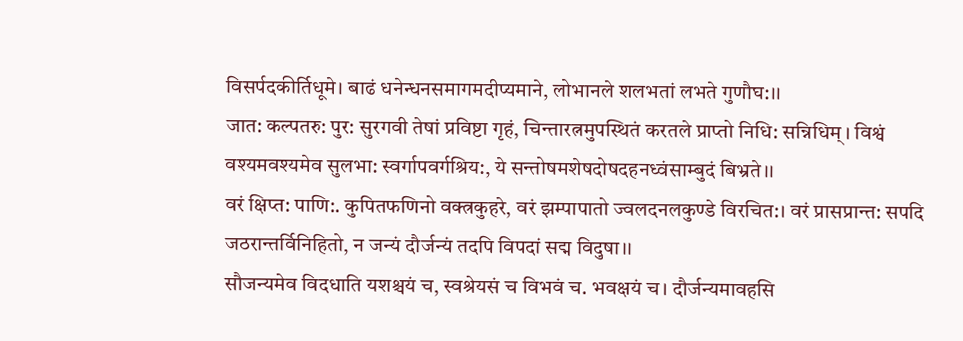विसर्पदकीर्तिधूमे। बाढं धनेन्धनसमागमदीप्यमाने, लोभानले शलभतां लभते गुणौघ:।।
जात: कल्पतरु: पुर: सुरगवी तेषां प्रविष्टा गृहं, चिन्तारत्नमुपस्थितं करतले प्राप्तो निधि: सन्निधिम्। विश्वं वश्यमवश्यमेव सुलभा: स्वर्गापवर्गश्रिय:, ये सन्तोषमशेषदोषदहनध्वंसाम्बुदं बिभ्रते।।
वरं क्षिप्त: पाणि:. कुपितफणिनो वक्त्रकुहरे, वरं झम्पापातो ज्वलदनलकुण्डे विरचित:। वरं प्रासप्रान्त: सपदि जठरान्तर्विनिहितो, न जन्यं दौर्जन्यं तदपि विपदां सद्म विदुषा।।
सौजन्यमेव विदधाति यशश्चयं च, स्वश्रेयसं च विभवं च. भवक्षयं च। दौर्जन्यमावहसि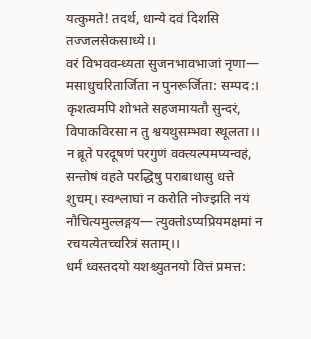यत्कुमते! तदर्थ, धान्ये दवं दिशसि तज्जलसेकसाध्ये।।
वरं विभववन्ध्यता सुजनभावभाजां नृणा— मसाधुचरितार्जिता न पुनरूर्जिता: सम्पद:। कृशत्वमपि शोभते सहजमायतौ सुन्दरं, विपाकविरसा न तु श्वयथुसम्भवा स्थूलता।।
न ब्रूते परदूषणं परगुणं वक्त्यल्पमप्यन्वहं, सन्तोषं वहते परद्धिषु पराबाधासु धत्ते शुचम्। स्वश्लाघां न करोति नोज्झति नयं नौचित्यमुल्लङ्गय— त्युक्तोऽप्यप्रियमक्षमां न रचयत्येतच्चरित्रं सताम्।।
धर्मं ध्वस्तदयो यशश्च्युतनयो वित्तं प्रमत्त: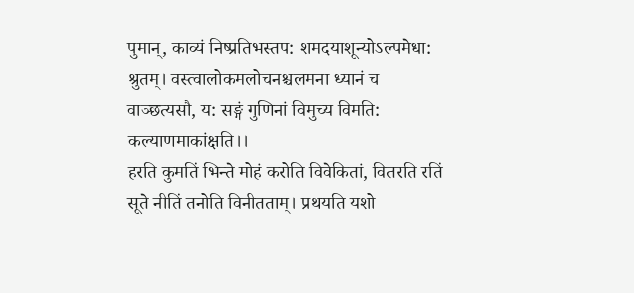पुमान्, काव्यं निष्प्रतिभस्तप: शमदयाशून्योऽल्पमेधा: श्रुतम्। वस्त्वालोकमलोचनश्चलमना ध्यानं च वाञ्छत्यसौ, य: सङ्गं गुणिनां विमुच्य विमति: कल्याणमाकांक्षति।।
हरति कुमतिं भिन्ते मोहं करोति विवेकितां, वितरति रतिं सूते नीतिं तनोति विनीतताम्। प्रथयति यशो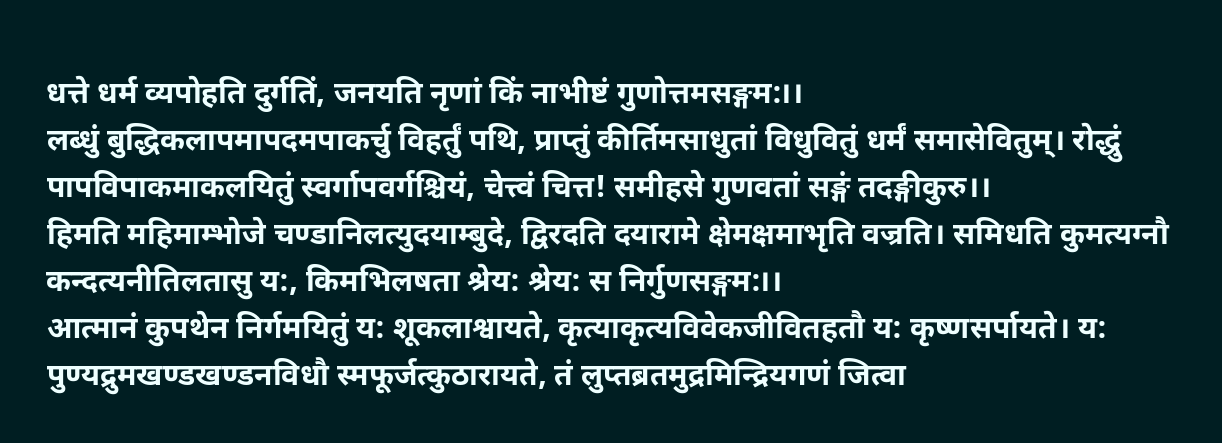धत्ते धर्म व्यपोहति दुर्गतिं, जनयति नृणां किं नाभीष्टं गुणोत्तमसङ्गम:।।
लब्धुं बुद्धिकलापमापदमपाकर्चु विहर्तुं पथि, प्राप्तुं कीर्तिमसाधुतां विधुवितुं धर्मं समासेवितुम्। रोद्धुं पापविपाकमाकलयितुं स्वर्गापवर्गश्चियं, चेत्त्वं चित्त! समीहसे गुणवतां सङ्गं तदङ्गीकुरु।।
हिमति महिमाम्भोजे चण्डानिलत्युदयाम्बुदे, द्विरदति दयारामे क्षेमक्षमाभृति वज्रति। समिधति कुमत्यग्नौ कन्दत्यनीतिलतासु य:, किमभिलषता श्रेय: श्रेय: स निर्गुणसङ्गम:।।
आत्मानं कुपथेन निर्गमयितुं य: शूकलाश्वायते, कृत्याकृत्यविवेकजीवितहतौ य: कृष्णसर्पायते। य: पुण्यद्रुमखण्डखण्डनविधौ स्मफूर्जत्कुठारायते, तं लुप्तब्रतमुद्रमिन्द्रियगणं जित्वा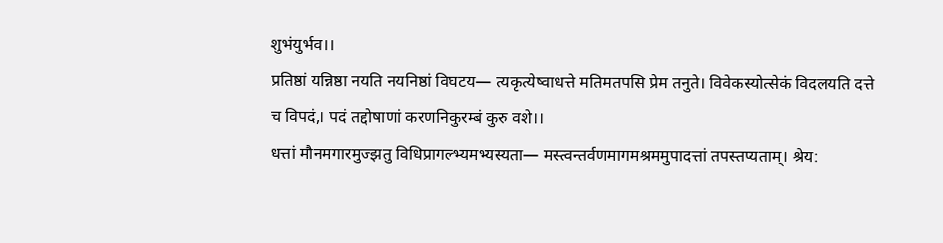शुभंयुर्भव।।
प्रतिष्ठां यन्निष्ठा नयति नयनिष्ठां विघटय— त्यकृत्येष्वाधत्ते मतिमतपसि प्रेम तनुते। विवेकस्योत्सेकं विदलयति दत्ते च विपदं,। पदं तद्दोषाणां करणनिकुरम्बं कुरु वशे।।
धत्तां मौनमगारमुज्झतु विधिप्रागल्भ्यमभ्यस्यता— मस्त्वन्तर्वणमागमश्रममुपादत्तां तपस्तप्यताम्। श्रेय: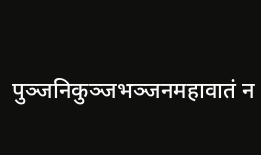पुञ्जनिकुञ्जभञ्जनमहावातं न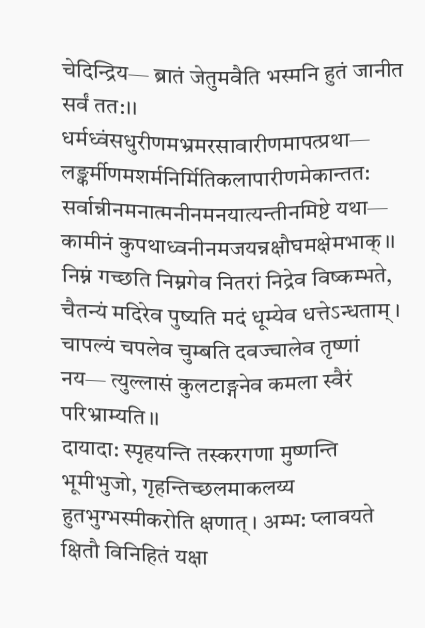चेदिन्द्रिय— ब्रातं जेतुमवैति भस्मनि हुतं जानीत सर्वं तत:।।
धर्मध्वंसधुरीणमभ्रमरसावारीणमापत्प्रथा— लङ्कर्मीणमशर्मनिर्मितिकलापारीणमेकान्तत: सर्वान्नीनमनात्मनीनमनयात्यन्तीनमिष्टे यथा— कामीनं कुपथाध्वनीनमजयन्नक्षौघमक्षेमभाक्।।
निम्नं गच्छति निम्नगेव नितरां निद्रेव विष्कम्भते, चैतन्यं मदिरेव पुष्यति मदं धूम्येव धत्तेऽन्धताम्। चापल्यं चपलेव चुम्बति दवज्चालेव तृष्णां नय— त्युल्लासं कुलटाङ्गनेव कमला स्वैरं परिभ्राम्यति।।
दायादा: स्पृहयन्ति तस्करगणा मुष्णन्ति भूमीभुजो, गृहन्तिच्छलमाकलय्य हुतभुग्भस्मीकरोति क्षणात्। अम्भ: प्लावयते क्षितौ विनिहितं यक्षा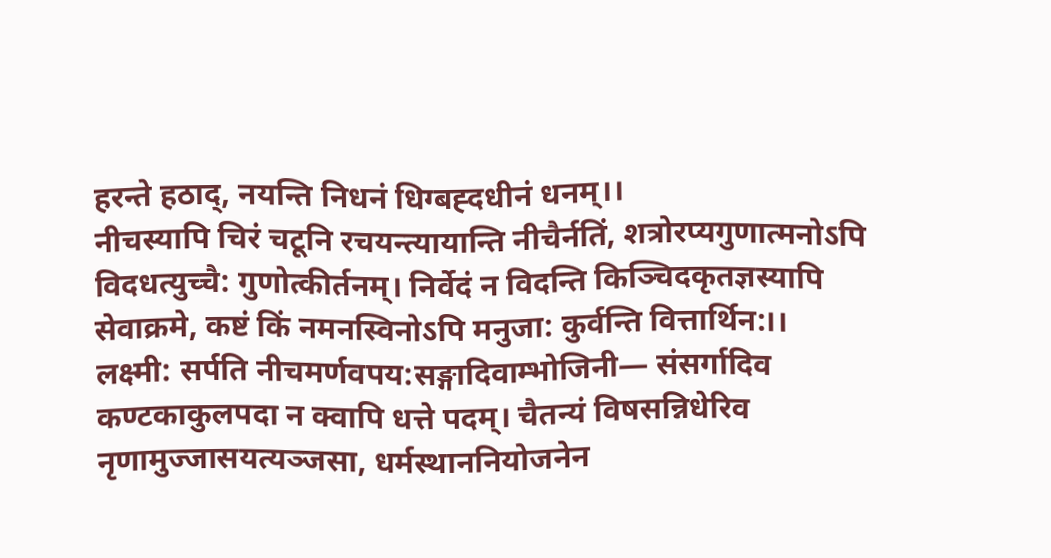हरन्ते हठाद्, नयन्ति निधनं धिग्बह्दधीनं धनम्।।
नीचस्यापि चिरं चटूनि रचयन्त्यायान्ति नीचैर्नतिं, शत्रोरप्यगुणात्मनोऽपि विदधत्युच्चै: गुणोत्कीर्तनम्। निर्वेदं न विदन्ति किञ्चिदकृतज्ञस्यापि सेवाक्रमे, कष्टं किं नमनस्विनोऽपि मनुजा: कुर्वन्ति वित्तार्थिन:।।
लक्ष्मी: सर्पति नीचमर्णवपय:सङ्गादिवाम्भोजिनी— संसर्गादिव कण्टकाकुलपदा न क्वापि धत्ते पदम्। चैतन्यं विषसन्निधेरिव नृणामुज्जासयत्यञ्जसा, धर्मस्थाननियोजनेन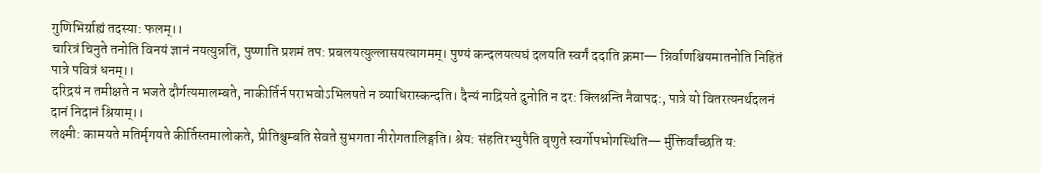गुणिभिर्ग्राह्यं तदस्या: फलम्।।
चारित्रं चिनुते तनोति विनयं ज्ञानं नयत्युन्नतिं, पुष्णाति प्रशमं तप: प्रबलयत्युल्लासयत्यागमम्। पुण्यं कन्दलयत्यघं दलयति स्वर्गं ददाति क्रमा— न्निर्वाणश्चियमातनोति निहितं पात्रे पवित्रं धनम्।।
दरिद्रयं न तमीक्षते न भजते दौर्गत्यमालम्बते, नाकीर्तिर्न पराभवोऽभिलषते न व्याधिरास्कन्दति। दैन्यं नाद्रियते दुनोति न दर: क्लिश्नन्ति नैवापद:, पात्रे यो वितरत्यनर्थदलनं दानं निदानं श्रियाम्।।
लक्ष्मी: कामयते मतिर्मृगयते कीर्तिस्तमालोकते, प्रीतिश्चुम्बति सेवते सुभगता नीरोगतालिङ्गति। श्रेय: संहतिरभ्युपैति वृणुते स्वर्गोपभोगस्थिति— र्मुक्तिर्वांच्छति य: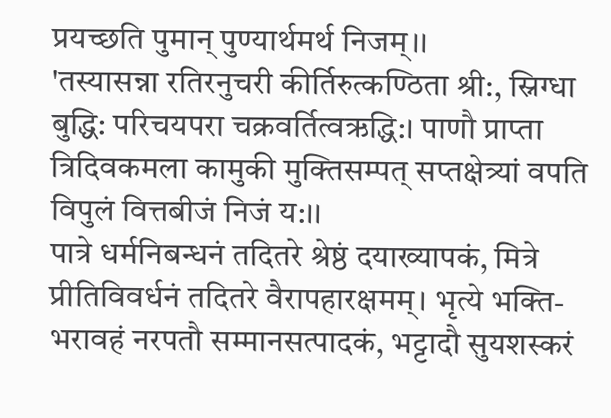प्रयच्छति पुमान् पुण्यार्थमर्थ निजम्।।
'तस्यासन्ना रतिरनुचरी कीर्तिरुत्कण्ठिता श्री:, स्निग्धा बुद्धि: परिचयपरा चक्रवर्तित्वऋद्धि:। पाणौ प्राप्ता त्रिदिवकमला कामुकी मुक्तिसम्पत् सप्तक्षेत्र्यां वपति विपुलं वित्तबीजं निजं य:।।
पात्रे धर्मनिबन्धनं तदितरे श्रेष्ठं दयाख्यापकं, मित्रे प्रीतिविवर्धनं तदितरे वैरापहारक्षमम्। भृत्ये भक्ति-भरावहं नरपतौ सम्मानसत्पादकं, भट्टादौ सुयशस्करं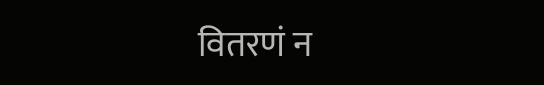वितरणं न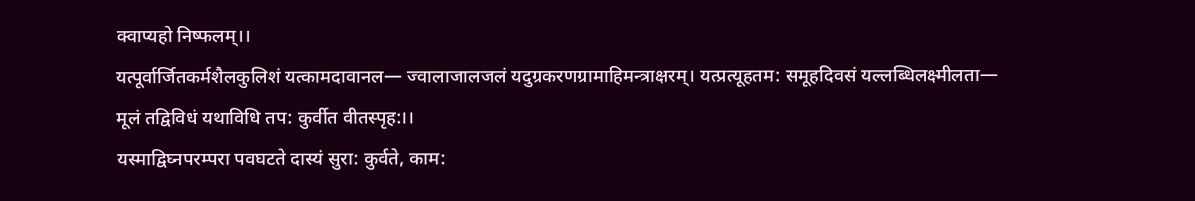क्वाप्यहो निष्फलम्।।
यत्पूर्वार्जितकर्मशैलकुलिशं यत्कामदावानल— ज्वालाजालजलं यदुग्रकरणग्रामाहिमन्त्राक्षरम्। यत्प्रत्यूहतम: समूहदिवसं यल्लब्धिलक्ष्मीलता— मूलं तद्विविधं यथाविधि तप: कुर्वीत वीतस्पृह:।।
यस्माद्विघ्नपरम्परा पवघटते दास्यं सुरा: कुर्वते, काम: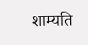शाम्यति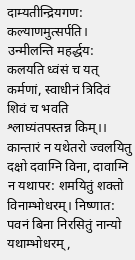दाम्यतीन्द्रियगण: कल्याणमुत्सर्पति। उन्मीलन्ति महर्द्धय: कलयति ध्वंसं च यत् कर्मणां, स्वाधीनं त्रिदिवं शिवं च भवति श्लाघ्यंतपस्तन्न किम्।।
कान्तारं न यथेतरो ज्वलयितु दक्षो दवाग्नि विना, दावाग्नि न यथापर: शमयितुं शक्तो विनाम्भोधरम्। निष्णात: पवनं बिना निरसितुं नान्यो यथाम्भोधरम्,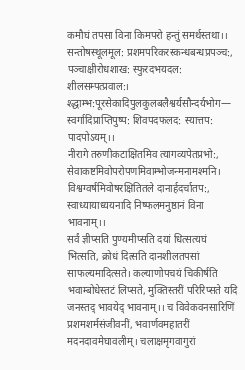कमौघं तपसा विना किमपरो हन्तुं समर्थस्तथा।।
सन्तोषस्थूलमूल: प्रशमपरिकरस्कन्धबन्धप्रपञ्च:, पञ्चाक्षीरोधशाख: स्फुरदभयदल: शीलसम्पत्प्रवाल:। श्द्धाम्भ:पूरसेकादिपुलकुलबलैश्वर्यसौन्दर्यभोग— स्वर्गादिप्राप्तिपुष्प: शिवपदफलद: स्यात्तप: पादपोऽयम्।।
नीरागे तरुणीकटाक्षितमिव त्यागव्यपेतप्रभो:, सेवाकष्टमिवोपरोपणमिवाम्भोजन्मनामश्मनि। विश्वग्वर्षमिवोषरक्षितितले दानार्हदर्चातप:, स्वाध्यायाध्ययनादि निष्फलमनुष्ठानं विना भावनाम्।।
सर्वं ज्ञीप्सति पुण्यमीप्सति दयां धित्सत्यघं भित्सति, क्रोधं दित्सति दानशीलतपसां साफल्यमादित्सते। कल्याणोपचयं चिकीर्षति भवाम्बोधेस्तटं लिप्सते, मुक्तिस्तरीं परिरिप्सते यदि जनस्तद् भावयेद् भावनाम्।। च विवेकवनसारिणिं प्रशमशर्मसंजीवनीं, भवार्णवमहातरीं मदनदावमेघावलीम्। चलाक्षमृगवागुरां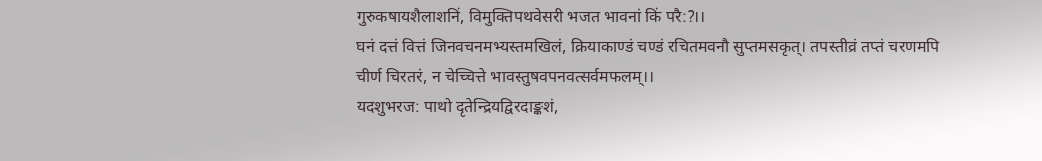गुरुकषायशैलाशनिं, विमुक्तिपथवेसरी भजत भावनां किं परै:?।।
घनं दत्तं वित्तं जिनवचनमभ्यस्तमखिलं, क्रियाकाण्डं चण्डं रचितमवनौ सुप्तमसकृत्। तपस्तीव्रं तप्तं चरणमपि चीर्ण चिरतरं, न चेच्चित्ते भावस्तुषवपनवत्सर्वमफलम्।।
यदशुभरज: पाथो दृतेन्द्रियद्विरदाङ्कशं,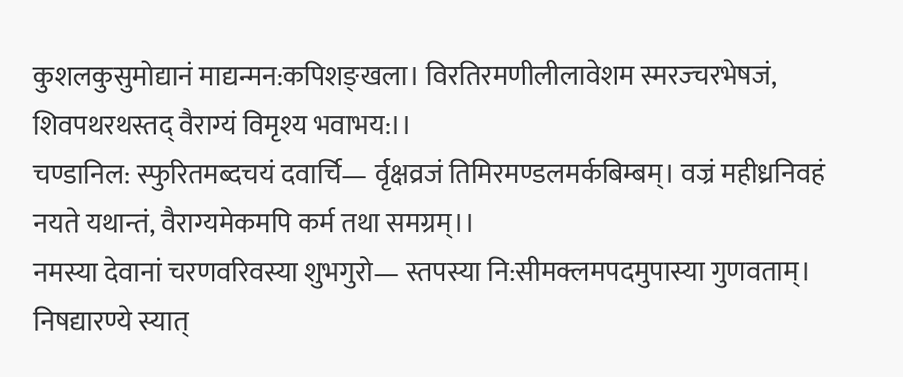कुशलकुसुमोद्यानं माद्यन्मन:कपिशङ्खला। विरतिरमणीलीलावेशम स्मरज्चरभेषजं, शिवपथरथस्तद् वैराग्यं विमृश्य भवाभय:।।
चण्डानिल: स्फुरितमब्दचयं दवार्चि— र्वृक्षव्रजं तिमिरमण्डलमर्कबिम्बम्। वज्रं महीध्रनिवहं नयते यथान्तं, वैराग्यमेकमपि कर्म तथा समग्रम्।।
नमस्या देवानां चरणवरिवस्या शुभगुरो— स्तपस्या नि:सीमक्लमपदमुपास्या गुणवताम्। निषद्यारण्ये स्यात्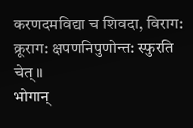करणदमविद्या च शिवदा, विराग: क्रूराग: क्षपणनिपुणोन्त: स्फुरति चेत्।।
भोगान्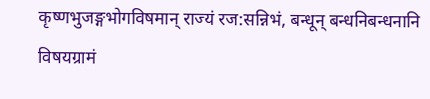कृष्णभुजङ्गभोगविषमान् राज्यं रज:सन्निभं, बन्धून् बन्धनिबन्धनानि विषयग्रामं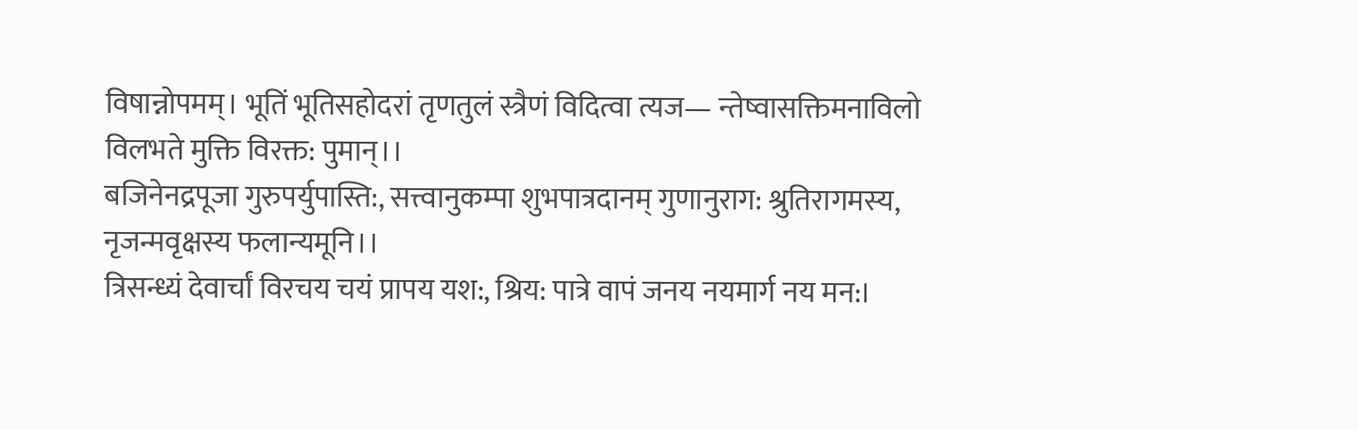विषान्नोपमम्। भूतिं भूतिसहोदरां तृणतुलं स्त्रैणं विदित्वा त्यज— न्तेष्वासक्तिमनाविलो विलभते मुक्ति विरक्त: पुमान्।।
बजिनेनद्रपूजा गुरुपर्युपास्ति:, सत्त्वानुकम्पा शुभपात्रदानम् गुणानुराग: श्रुतिरागमस्य, नृजन्मवृक्षस्य फलान्यमूनि।।
त्रिसन्ध्यं देवार्चां विरचय चयं प्रापय यश:, श्रिय: पात्रे वापं जनय नयमार्ग नय मन:।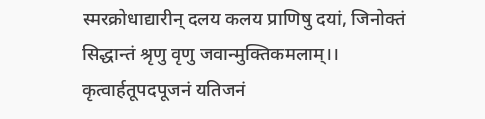स्मरक्रोधाद्यारीन् दलय कलय प्राणिषु दयां, जिनोक्तं सिद्धान्तं श्रृणु वृणु जवान्मुक्तिकमलाम्।।
कृत्वार्हतूपदपूजनं यतिजनं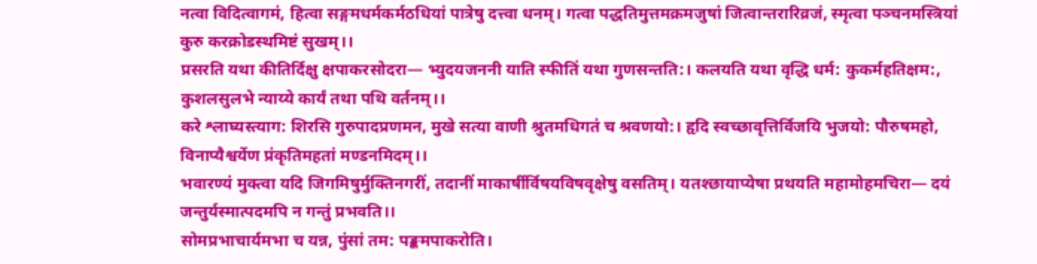नत्वा विदित्वागमं, हित्वा सङ्गमधर्मकर्मठधियां पात्रेषु दत्त्वा धनम्। गत्वा पद्धतिमुत्तमक्रमजुषां जित्वान्तरारिव्रजं, स्मृत्वा पञ्चनमस्त्रियां कुरु करक्रोडस्थमिष्टं सुखम्।।
प्रसरति यथा कीतिर्दिक्षु क्षपाकरसोदरा— भ्युदयजननी याति स्फीतिं यथा गुणसन्तति:। कलयति यथा वृद्धि धर्म: कुकर्महतिक्षम:, कुशलसुलभे न्याय्ये कार्यं तथा पथि वर्तनम्।।
करे श्लाघ्यस्त्याग: शिरसि गुरुपादप्रणमन, मुखे सत्या वाणी श्रुतमधिगतं च श्रवणयो:। हृदि स्वच्छावृत्तिर्विजयि भुजयो: पौरुषमहो, विनाप्यैश्वर्येण प्रंकृतिमहतां मण्डनमिदम्।।
भवारण्यं मुक्त्वा यदि जिगमिषुर्मुक्तिनगरीं, तदानीं माकार्षीर्विषयविषवृक्षेषु वसतिम्। यतश्छायाप्येषा प्रथयति महामोहमचिरा— दयं जन्तुर्यस्मात्पदमपि न गन्तुं प्रभवति।।
सोमप्रभाचार्यमभा च यन्न, पुंसां तम: पङ्कमपाकरोति।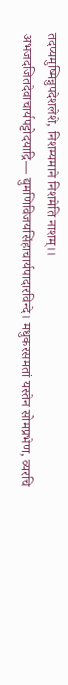तदप्यमुष्मिन्नुपदेशलेशे, निशम्यमाने निशमेति नाशम्।।
अभजदजितदेवाचार्यपट्टोदयाद्रि— द्युमणिविजयसिंहाचार्यपादारविन्दे। मधुकरसमतां यस्तेन सोमप्रभेण, व्यरचि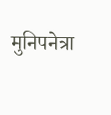मुनिपनेत्रा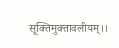सूक्तिमुक्तावलीयम्।।